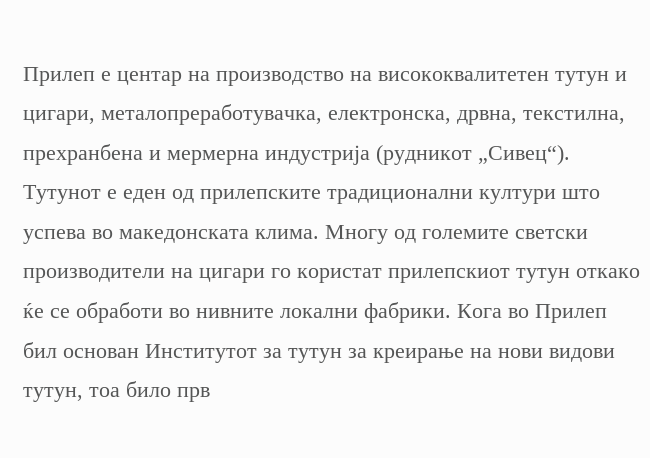Прилеп е центар на производство на висококвалитетен тутун и цигари, металопреработувачка, електронска, дрвна, текстилна, прехранбена и мермерна индустрија (рудникот „Сивец“).
Тутунот е еден од прилепските традиционални култури што успева во македонската клима. Многу од големите светски производители на цигари го користат прилепскиот тутун откако ќе се обработи во нивните локални фабрики. Кога во Прилеп бил основан Институтот за тутун за креирање на нови видови тутун, тоа било прв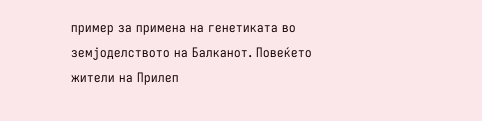пример за примена на генетиката во земјоделството на Балканот. Повеќето жители на Прилеп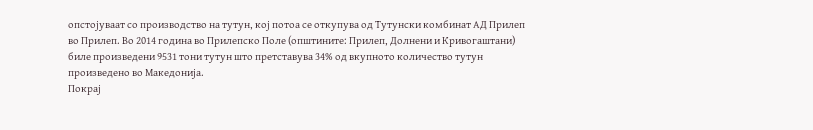опстојуваат со производство на тутун, кој потоа се откупува од Тутунски комбинат АД Прилеп во Прилеп. Во 2014 година во Прилепско Поле (општините: Прилеп, Долнени и Кривогаштани) биле произведени 9531 тони тутун што претставува 34% од вкупното количество тутун произведено во Македонија.
Покрај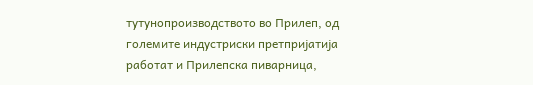тутунопроизводството во Прилеп, од големите индустриски претпријатија работат и Прилепска пиварница,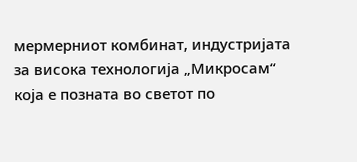мермерниот комбинат, индустријата за висока технологија „Микросам“ која е позната во светот по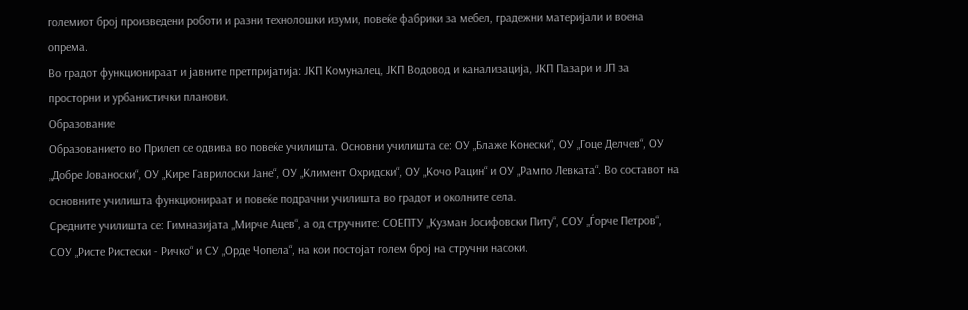големиот број произведени роботи и разни технолошки изуми, повеќе фабрики за мебел, градежни материјали и воена опрема.
Во градот функционираат и јавните претпријатија: ЈКП Комуналец, ЈКП Водовод и канализација, ЈКП Пазари и ЈП за просторни и урбанистички планови.
Образование
Образованието во Прилеп се одвива во повеќе училишта. Основни училишта се: ОУ „Блаже Конески“, ОУ „Гоце Делчев“, ОУ „Добре Јованоски“, ОУ „Кире Гаврилоски Јане“, ОУ „Климент Охридски“, ОУ „Кочо Рацин“ и ОУ „Рампо Левката“. Во составот на основните училишта функционираат и повеќе подрачни училишта во градот и околните села.
Средните училишта се: Гимназијата „Мирче Ацев“, а од стручните: СОЕПТУ „Кузман Јосифовски Питу“, СОУ „Ѓорче Петров“, СОУ „Ристе Ристески - Ричко“ и СУ „Орде Чопела“, на кои постојат голем број на стручни насоки.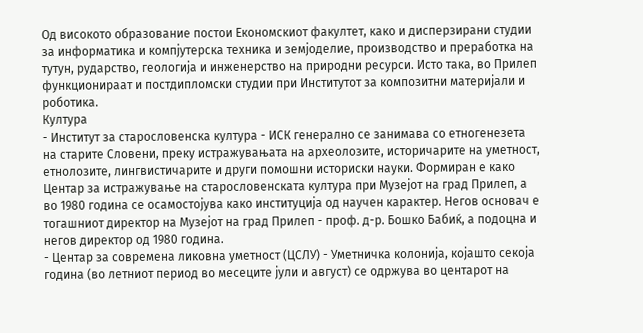Од високото образование постои Економскиот факултет, како и дисперзирани студии за информатика и компјутерска техника и земјоделие, производство и преработка на тутун, рударство, геологија и инженерство на природни ресурси. Исто така, во Прилеп функционираат и постдипломски студии при Институтот за композитни материјали и роботика.
Култура
- Институт за старословенска култура - ИСК генерално се занимава со етногенезета на старите Словени, преку истражувањата на археолозите, историчарите на уметност, етнолозите, лингвистичарите и други помошни историски науки. Формиран е како Центар за истражување на старословенската култура при Музејот на град Прилеп, а во 1980 година се осамостојува како институција од научен карактер. Негов основач е тогашниот директор на Музејот на град Прилеп - проф. д-р. Бошко Бабиќ, а подоцна и негов директор од 1980 година.
- Центар за современа ликовна уметност (ЦСЛУ) - Уметничка колонија, којашто секоја година (во летниот период во месеците јули и август) се одржува во центарот на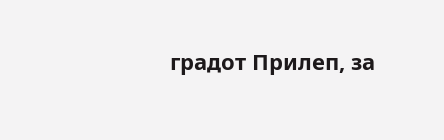градот Прилеп, за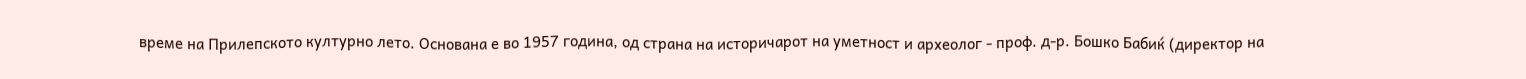време на Прилепското културно лето. Основана е во 1957 година, од страна на историчарот на уметност и археолог - проф. д-р. Бошко Бабиќ (директор на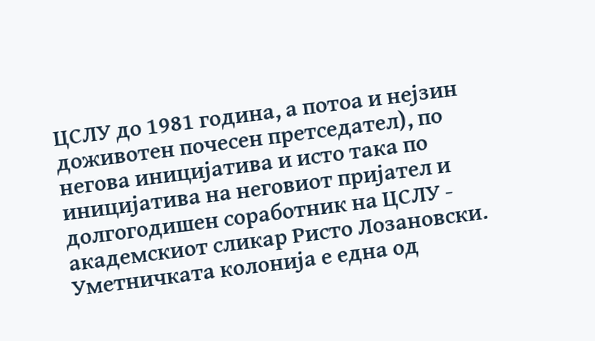ЦСЛУ до 1981 година, а потоа и нејзин доживотен почесен претседател), по негова иницијатива и исто така по иницијатива на неговиот пријател и долгогодишен соработник на ЦСЛУ - академскиот сликар Ристо Лозановски. Уметничката колонија е една од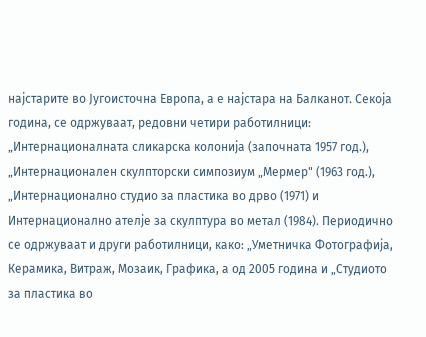најстарите во Југоисточна Европа, а е најстара на Балканот. Секоја година, се одржуваат, редовни четири работилници: „Интернационалната сликарска колонија (започната 1957 год.), „Интернационален скулпторски симпозиум „Мермер" (1963 год.), „Интернационално студио за пластика во дрво (1971) и Интернационално ателје за скулптура во метал (1984). Периодично се одржуваат и други работилници, како: „Уметничка Фотографија, Керамика, Витраж, Мозаик, Графика, а од 2005 година и „Студиото за пластика во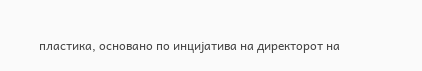пластика, основано по инцијатива на директорот на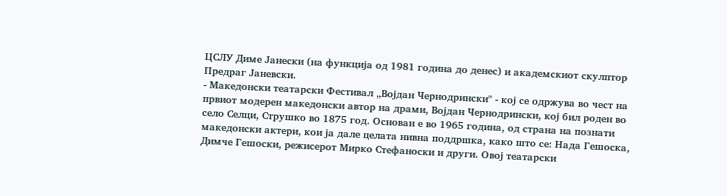ЦСЛУ Диме Јанески (на функција од 1981 година до денес) и академскиот скулптор Предраг Јаневски.
- Македонски театарски Фестивал „Војдан Чернодрински" - кој се одржува во чест на првиот модерен македонски автор на драми, Војдан Чернодрински, кој бил роден во село Селци, Струшко во 1875 год. Основан е во 1965 година, од страна на познати македонски актери, кои ја дале целата нивна поддршка, како што се: Нада Гешоска, Димче Гешоски, режисерот Мирко Стефаноски и други. Овој театарски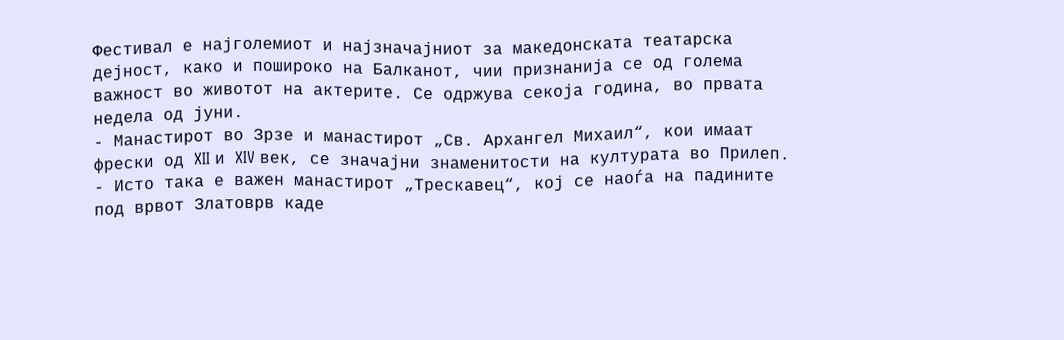Фестивал е најголемиот и најзначајниот за македонската театарска дејност, како и пошироко на Балканот, чии признанија се од голема важност во животот на актерите. Се одржува секоја година, во првата недела од јуни.
- Манастирот во Зрзе и манастирот „Св. Архангел Михаил“, кои имаат фрески од XII и XIV век, се значајни знаменитости на културата во Прилеп.
- Исто така е важен манастирот „Трескавец“, кој се наоѓа на падините под врвот Златоврв каде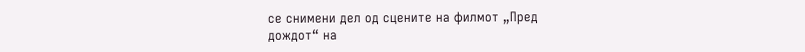се снимени дел од сцените на филмот „Пред дождот“ на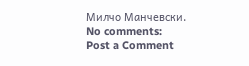Милчо Манчевски.
No comments:
Post a Comment